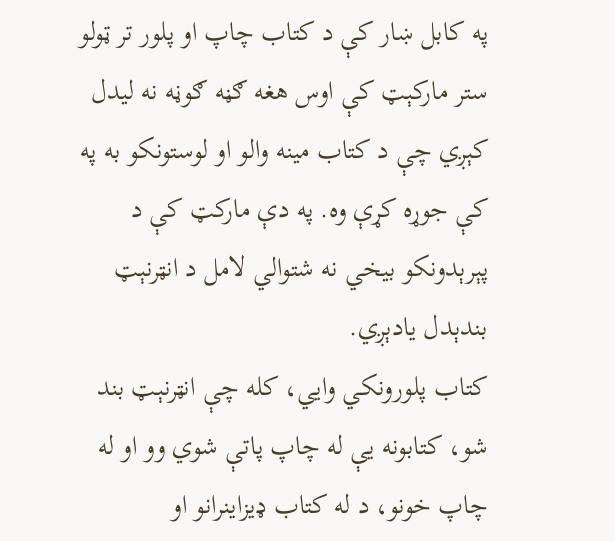په کابل ښار کې د کتاب چاپ او پلور تر ټولو ستر مارکېټ کې اوس هغه ګڼه ګوڼه نه لیدل کېږي چې د کتاب مینه والو او لوستونکو به په کې جوړه کړې وه. په دې مارکټ کې د پېرېدونکو بیخي نه شتوالي لامل د انټرنېټ بندېدل یادېږي.
کتاب پلورونکي وايي، کله چې انټرنېټ بند شو، کتابونه یې له چاپ پاتې شوي وو او له چاپ خونو، د له کتاب ډیزاینرانو او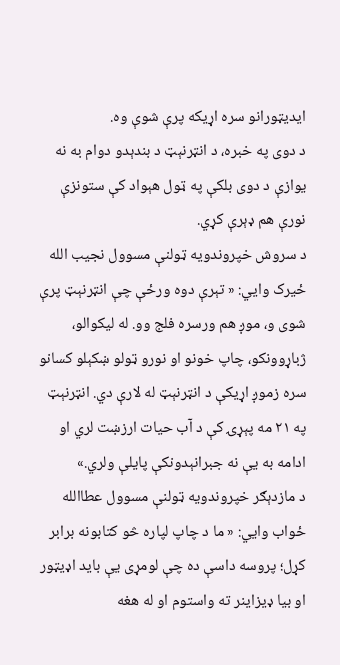ایدیټورانو سره اړیکه پرې شوې وه.
د دوی په خبره، د انټرنېټ د بندېدو دوام به نه یوازې د دوی بلکې په ټول هېواد کې ستونزې نورې هم ډېرې کړي.
د سروش خپروندويه ټولنې مسوول نجیب الله ځیرک وايي: « تېرې دوه ورځې چې انټرنېټ پرې شوی و، موږ هم ورسره فلج وو. له لیکوالو، ژباړوونکو، چاپ خونو او نورو ټولو ښکېلو کسانو سره زموږ اړیکې د انټرنېټ له لارې دي. انټرنېټ په ۲۱ مه پېړۍ کې د آب حیات ارزښت لري او ادامه به یې نه جبرانېدونکې پایلې ولري.»
د مازدېګر خپروندويه ټولنې مسوول عطاالله ځواب وايي: « ما د چاپ لپاره څو کتابونه برابر کړل؛ پروسه داسې ده چې لومړی یې باید اډیټور او بیا ډیزاینر ته واستوم او له هغه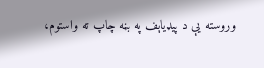وروسته یې د پيډياېف په بڼه چاپ ته واستوم،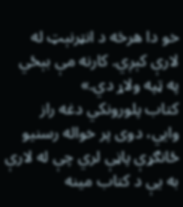خو دا هرڅه د انټرنېټ له لارې کېږي. کارنه مې بېځي په ټپه ولاړ دي.»
کتاب پلورونکي دغه راز وايي، دوی پر خواله رسنیو ځانګړې پاڼې لري چې له لارې به یې د کتاب مینه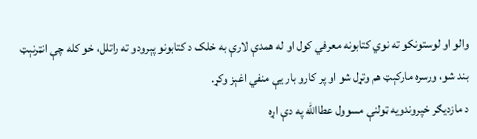والو او لوستونکو ته نوي کتابونه معرفي کول او له همدې لارې به خلک د کتابونو پېرودو ته راتلل، خو کله چې انټرنېټ بند شو، ورسره مارکېټ هم وتړل شو او پر کارو بار یې منفي اغېز وکړ.
د مازدیګر خپروندويه ټولنې مسوول عطاالله په دې اړه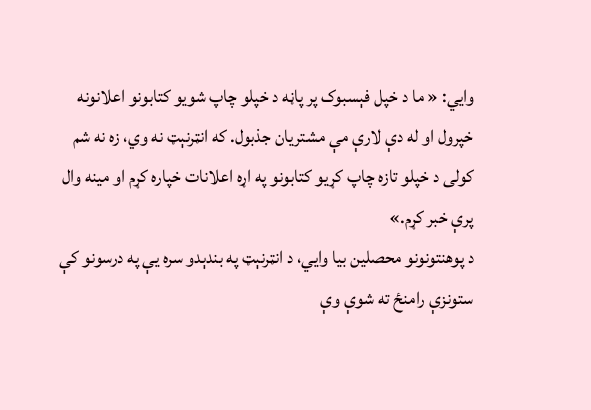وايي: « ما د خپل فېسبوک پر پاڼه د خپلو چاپ شویو کتابونو اعلانونه خپرول او له دې لارې مې مشتریان جذبول. که انټرنېټ نه وي، زه نه شم کولی د خپلو تازه چاپ کړیو کتابونو په اړه اعلانات خپاره کړم او مینه وال پرې خبر کړم.»
د پوهنتونونو محصلین بیا وايي، د انټرنېټ په بندېدو سره یې په درسونو کې ستونزې رامنځ ته شوې وې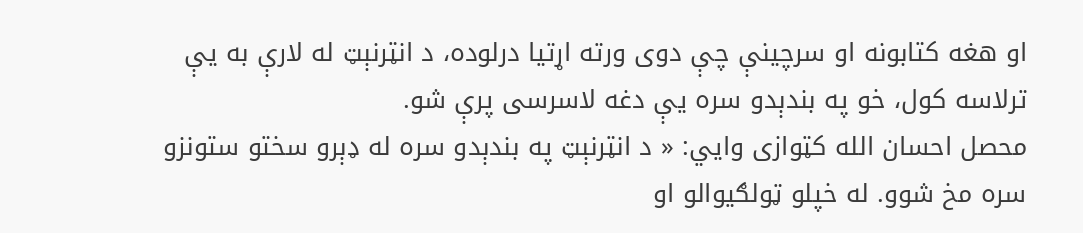او هغه کتابونه او سرچینې چې دوی ورته اړتیا درلوده، د انټرنېټ له لارې به یې ترلاسه کول، خو په بندېدو سره یې دغه لاسرسی پرې شو.
محصل احسان الله کټوازی وايي: « د انټرنېټ په بندېدو سره له ډېرو سختو ستونزو سره مخ شوو. له خپلو ټولګیوالو او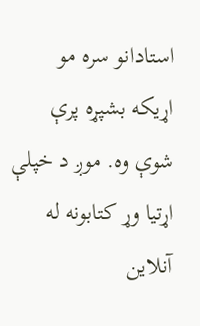استادانو سره مو اړیکه بشپړه پرې شوې وه. موږ د خپلې اړتیا وړ کتابونه له آنلاین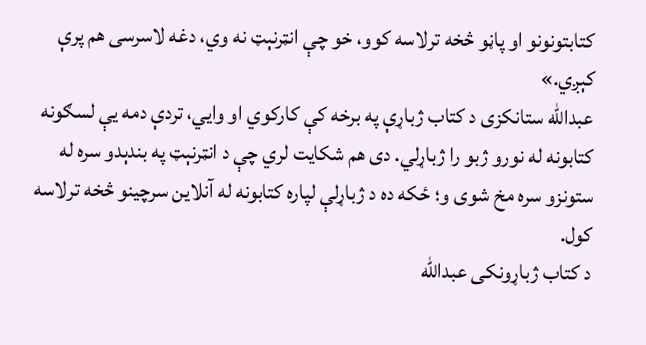کتابتونونو او پاڼو څخه ترلاسه کوو، خو چې انټرنېټ نه وي، دغه لاسرسی هم پرې کېږي.»
عبدالله ستانکزی د کتاب ژباړې په برخه کې کارکوي او وايي، تردې دمه یې لسګونه کتابونه له نورو ژبو را ژباړلي. دی هم شکایت لري چې د انټرنېټ په بندېدو سره له ستونزو سره مخ شوی و؛ ځکه ده د ژباړلې لپاره کتابونه له آنلاین سرچینو څخه ترلاسه کول.
د کتاب ژباړونکی عبدالله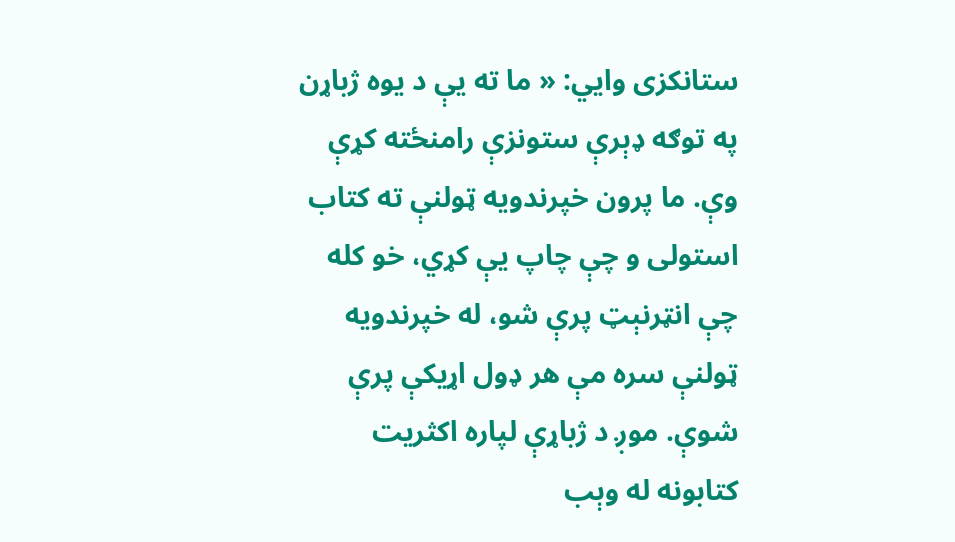ستانکزی وايي: « ما ته یې د یوه ژباړن په توګه ډېرې ستونزې رامنځته کړې وې. ما پرون خپرندویه ټولنې ته کتاب استولی و چې چاپ یې کړي، خو کله چې انټرنېټ پرې شو، له خپرندویه ټولنې سره مې هر ډول اړیکې پرې شوې. موږ د ژباړې لپاره اکثریت کتابونه له وېب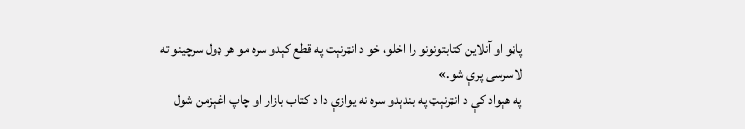پاڼو او آنلاین کتابتونونو را اخلو، خو د انټرنېت په قطع کېدو سره مو هر ډول سرچینو ته لاسرسی پرې شو.»
په هېواد کې د انټرنېټ په بندېدو سره نه یوازې دا د کتاب بازار او چاپ اغېزمن شول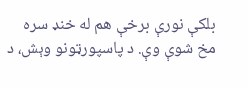بلکې نورې برخې هم له خنډ سره مخ شوې وې. د پاسپورټونو وېش، د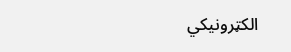الکټرونیکي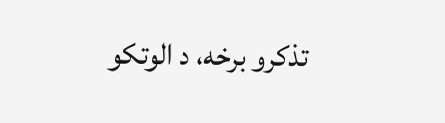تذکرو برخه، د الوتکو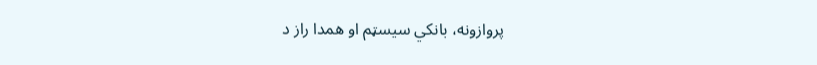پروازونه، بانکي سیسټم او همدا راز د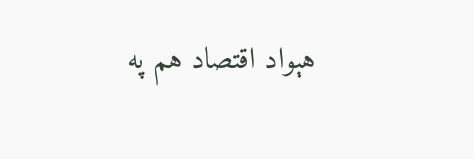هېواد اقتصاد هم په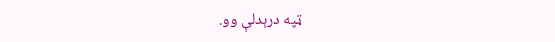ټپه درېدلې وو.